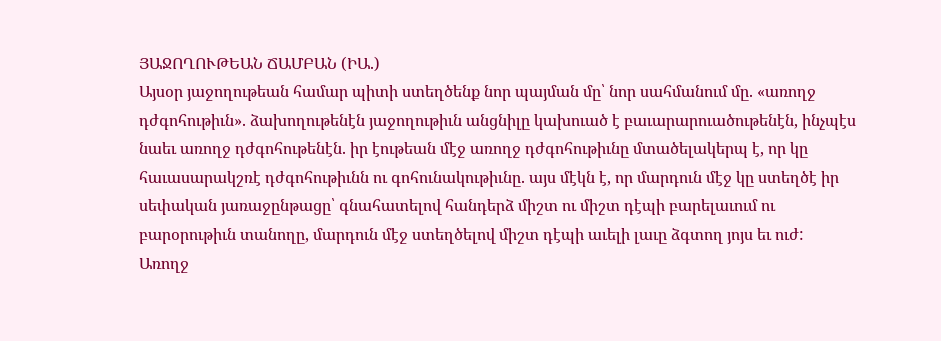ՅԱՋՈՂՈՒԹԵԱՆ ՃԱՄԲԱՆ (ԻԱ.)
Այսօր յաջողութեան համար պիտի ստեղծենք նոր պայման մը՝ նոր սահմանում մը. «առողջ դժգոհութիւն». ձախողութենէն յաջողութիւն անցնիլը կախուած է բաւարարուածութենէն, ինչպէս նաեւ առողջ դժգոհութենէն. իր էութեան մէջ առողջ դժգոհութիւնը մտածելակերպ է, որ կը հաւասարակշռէ դժգոհութիւնն ու գոհունակութիւնը. այս մէկն է, որ մարդուն մէջ կը ստեղծէ իր սեփական յառաջընթացը՝ գնահատելով հանդերձ միշտ ու միշտ դէպի բարելաւում ու բարօրութիւն տանողը, մարդուն մէջ ստեղծելով միշտ դէպի աւելի լաւը ձգտող յոյս եւ ուժ:
Առողջ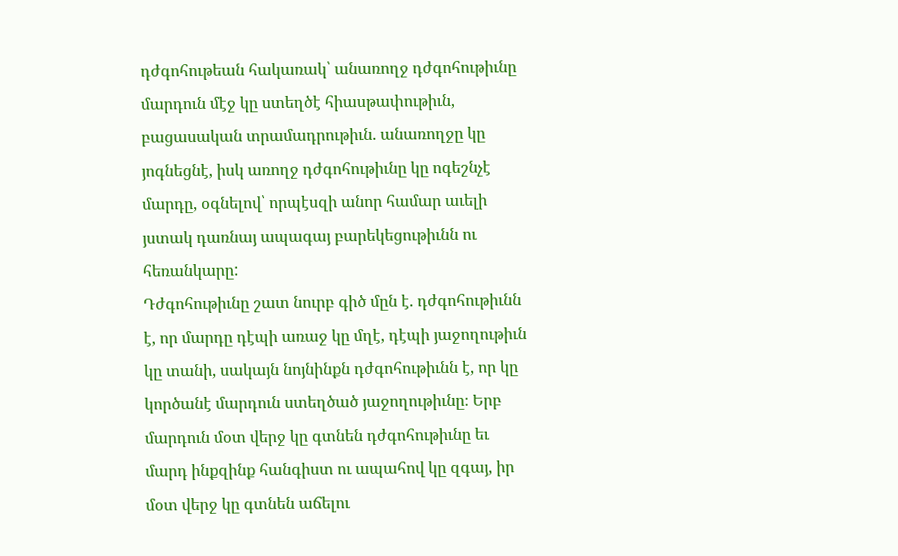դժգոհութեան հակառակ՝ անառողջ դժգոհութիւնը մարդուն մէջ կը ստեղծէ հիասթափութիւն, բացասական տրամադրութիւն. անառողջը կը յոգնեցնէ, իսկ առողջ դժգոհութիւնը կը ոգեշնչէ մարդը, օգնելով՝ որպէսզի անոր համար աւելի յստակ դառնայ ապագայ բարեկեցութիւնն ու հեռանկարը:
Դժգոհութիւնը շատ նուրբ գիծ մըն է. դժգոհութիւնն է, որ մարդը դէպի առաջ կը մղէ, դէպի յաջողութիւն կը տանի, սակայն նոյնինքն դժգոհութիւնն է, որ կը կործանէ մարդուն ստեղծած յաջողութիւնը։ Երբ մարդուն մօտ վերջ կը գտնեն դժգոհութիւնը եւ մարդ ինքզինք հանգիստ ու ապահով կը զգայ, իր մօտ վերջ կը գտնեն աճելու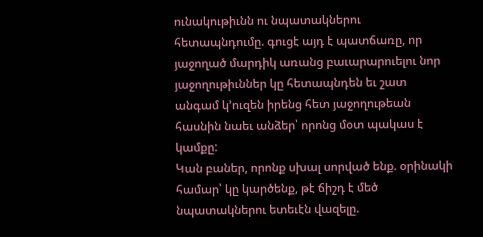ունակութիւնն ու նպատակներու հետապնդումը. գուցէ այդ է պատճառը, որ յաջողած մարդիկ առանց բաւարարուելու նոր յաջողութիւններ կը հետապնդեն եւ շատ անգամ կ՚ուզեն իրենց հետ յաջողութեան հասնին նաեւ անձեր՝ որոնց մօտ պակաս է կամքը:
Կան բաներ, որոնք սխալ սորված ենք. օրինակի համար՝ կը կարծենք, թէ ճիշդ է մեծ նպատակներու ետեւէն վազելը.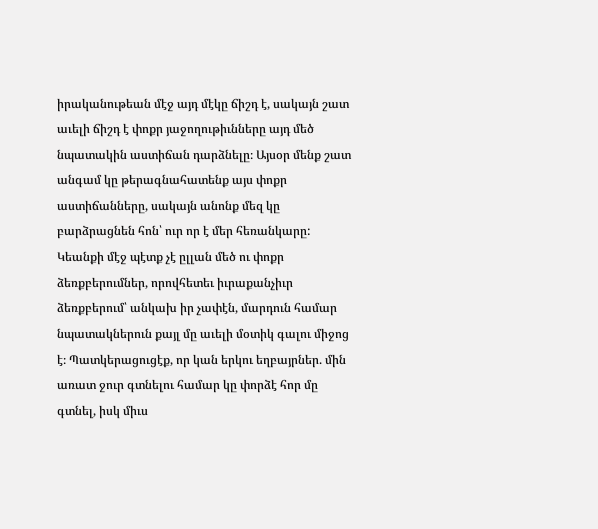իրականութեան մէջ այդ մէկը ճիշդ է, սակայն շատ աւելի ճիշդ է փոքր յաջողութիւնները այդ մեծ նպատակին աստիճան դարձնելը։ Այսօր մենք շատ անգամ կը թերագնահատենք այս փոքր աստիճանները, սակայն անոնք մեզ կը բարձրացնեն հոն՝ ուր որ է մեր հեռանկարը: Կեանքի մէջ պէտք չէ ըլլան մեծ ու փոքր ձեռքբերումներ, որովհետեւ իւրաքանչիւր ձեռքբերում՝ անկախ իր չափէն, մարդուն համար նպատակներուն քայլ մը աւելի մօտիկ գալու միջոց է։ Պատկերացուցէք, որ կան երկու եղբայրներ. մին առատ ջուր գտնելու համար կը փորձէ հոր մը գտնել, իսկ միւս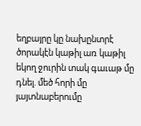եղբայրը կը նախընտրէ ծորակէն կաթիլ առ կաթիլ եկող ջուրին տակ գաւաթ մը դնել. մեծ հորի մը յայտնաբերումը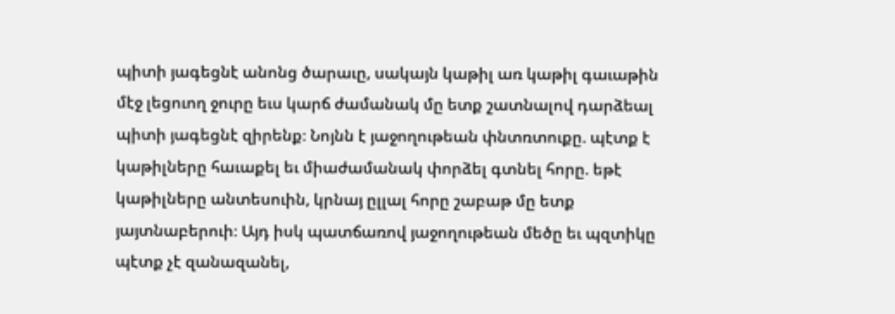պիտի յագեցնէ անոնց ծարաւը, սակայն կաթիլ առ կաթիլ գաւաթին մէջ լեցուող ջուրը եւս կարճ ժամանակ մը ետք շատնալով դարձեալ պիտի յագեցնէ զիրենք։ Նոյնն է յաջողութեան փնտռտուքը. պէտք է կաթիլները հաւաքել եւ միաժամանակ փորձել գտնել հորը. եթէ կաթիլները անտեսուին, կրնայ ըլլալ հորը շաբաթ մը ետք յայտնաբերուի։ Այդ իսկ պատճառով յաջողութեան մեծը եւ պզտիկը պէտք չէ զանազանել,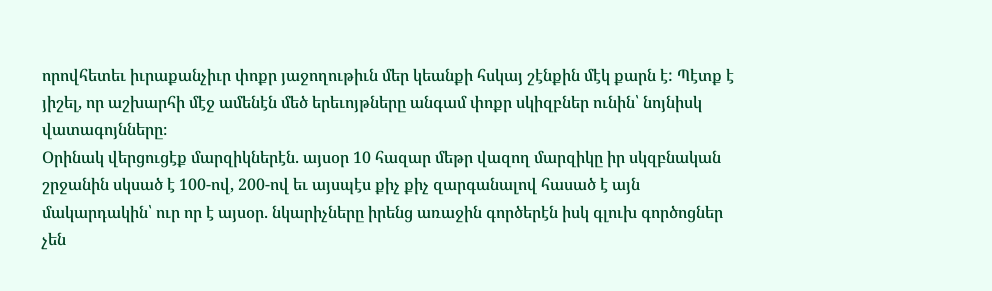որովհետեւ իւրաքանչիւր փոքր յաջողութիւն մեր կեանքի հսկայ շէնքին մէկ քարն է: Պէտք է յիշել, որ աշխարհի մէջ ամենէն մեծ երեւոյթները անգամ փոքր սկիզբներ ունին՝ նոյնիսկ վատագոյնները։
Օրինակ վերցուցէք մարզիկներէն. այսօր 10 հազար մեթր վազող մարզիկը իր սկզբնական շրջանին սկսած է 100-ով, 200-ով եւ այսպէս քիչ քիչ զարգանալով հասած է այն մակարդակին՝ ուր որ է այսօր. նկարիչները իրենց առաջին գործերէն իսկ գլուխ գործոցներ չեն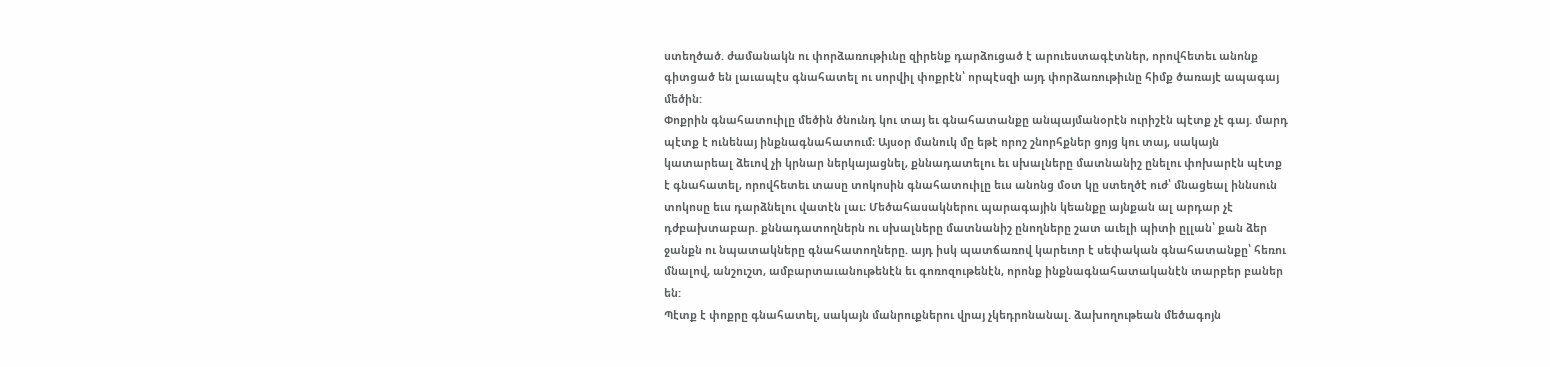ստեղծած. ժամանակն ու փորձառութիւնը զիրենք դարձուցած է արուեստագէտներ, որովհետեւ անոնք գիտցած են լաւապէս գնահատել ու սորվիլ փոքրէն՝ որպէսզի այդ փորձառութիւնը հիմք ծառայէ ապագայ մեծին:
Փոքրին գնահատուիլը մեծին ծնունդ կու տայ եւ գնահատանքը անպայմանօրէն ուրիշէն պէտք չէ գայ. մարդ պէտք է ունենայ ինքնագնահատում։ Այսօր մանուկ մը եթէ որոշ շնորհքներ ցոյց կու տայ, սակայն կատարեալ ձեւով չի կրնար ներկայացնել, քննադատելու եւ սխալները մատնանիշ ընելու փոխարէն պէտք է գնահատել, որովհետեւ տասը տոկոսին գնահատուիլը եւս անոնց մօտ կը ստեղծէ ուժ՝ մնացեալ իննսուն տոկոսը եւս դարձնելու վատէն լաւ։ Մեծահասակներու պարագային կեանքը այնքան ալ արդար չէ դժբախտաբար. քննադատողներն ու սխալները մատնանիշ ընողները շատ աւելի պիտի ըլլան՝ քան ձեր ջանքն ու նպատակները գնահատողները. այդ իսկ պատճառով կարեւոր է սեփական գնահատանքը՝ հեռու մնալով, անշուշտ, ամբարտաւանութենէն եւ գոռոզութենէն, որոնք ինքնագնահատականէն տարբեր բաներ են:
Պէտք է փոքրը գնահատել, սակայն մանրուքներու վրայ չկեդրոնանալ. ձախողութեան մեծագոյն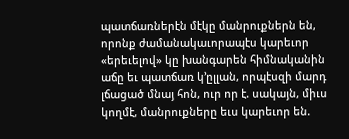պատճառներէն մէկը մանրուքներն են, որոնք ժամանակաւորապէս կարեւոր «երեւելով» կը խանգարեն հիմնականին աճը եւ պատճառ կ՚ըլլան, որպէսզի մարդ լճացած մնայ հոն, ուր որ է. սակայն, միւս կողմէ, մանրուքները եւս կարեւոր են.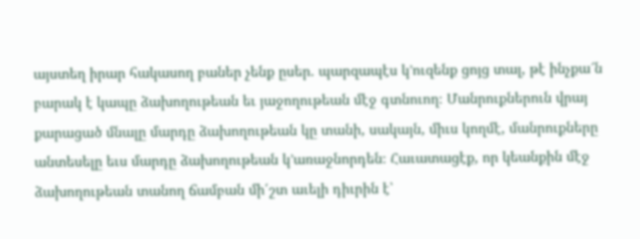այստեղ իրար հակասող բաներ չենք ըսեր. պարզապէս կ՚ուզենք ցոյց տալ, թէ ինչքա՜ն բարակ է կապը ձախողութեան եւ յաջողութեան մէջ գտնուող։ Մանրուքներուն վրայ քարացած մնալը մարդը ձախողութեան կը տանի, սակայն, միւս կողմէ, մանրուքները անտեսելը եւս մարդը ձախողութեան կ՚առաջնորդեն։ Հաւատացէք, որ կեանքին մէջ ձախողութեան տանող ճամբան մի՛շտ աւելի դիւրին է՝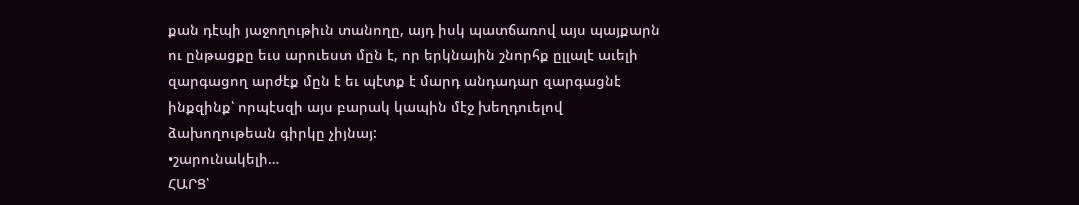քան դէպի յաջողութիւն տանողը, այդ իսկ պատճառով այս պայքարն ու ընթացքը եւս արուեստ մըն է, որ երկնային շնորհք ըլլալէ աւելի զարգացող արժէք մըն է եւ պէտք է մարդ անդադար զարգացնէ ինքզինք՝ որպէսզի այս բարակ կապին մէջ խեղդուելով ձախողութեան գիրկը չիյնայ:
•շարունակելի…
ՀԱՐՑ՝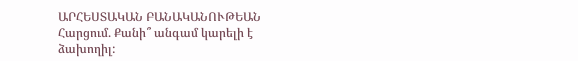ԱՐՀԵՍՏԱԿԱՆ ԲԱՆԱԿԱՆՈՒԹԵԱՆ
Հարցում. Քանի՞ անգամ կարելի է ձախողիլ: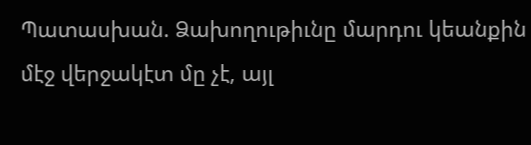Պատասխան. Ձախողութիւնը մարդու կեանքին մէջ վերջակէտ մը չէ, այլ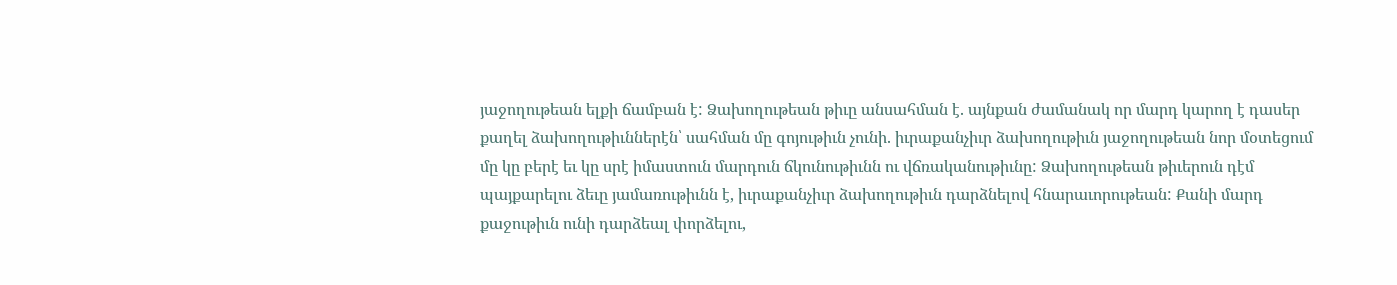յաջողութեան ելքի ճամբան է: Ձախողութեան թիւը անսահման է. այնքան ժամանակ որ մարդ կարող է դասեր քաղել ձախողութիւններէն՝ սահման մը գոյութիւն չունի. իւրաքանչիւր ձախողութիւն յաջողութեան նոր մօտեցում մը կը բերէ եւ կը սրէ իմաստուն մարդուն ճկունութիւնն ու վճռականութիւնը: Ձախողութեան թիւերուն դէմ պայքարելու ձեւը յամառութիւնն է, իւրաքանչիւր ձախողութիւն դարձնելով հնարաւորութեան: Քանի մարդ քաջութիւն ունի դարձեալ փորձելու,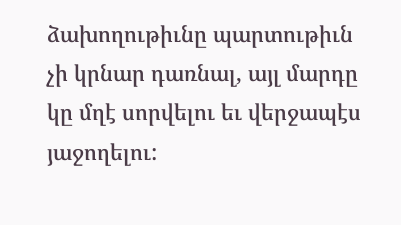ձախողութիւնը պարտութիւն չի կրնար դառնալ, այլ մարդը կը մղէ սորվելու եւ վերջապէս յաջողելու: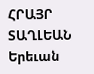ՀՐԱՅՐ ՏԱՂԼԵԱՆ
Երեւան